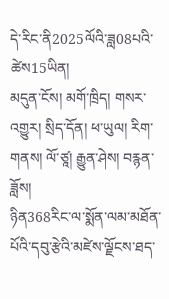དེ་རིང་ནི2025ལོའི་ཟླ08པའི་ཚེས15ཡིན།
མདུན་ངོས། མགོ་ཁྲིད། གསར་འགྱུར། སྲིད་དོན། ཕ་ཡུལ། རིག་གནས། ལོ་ཙཱ། རྒྱུན་ཤེས། བརྙན་ཟློས།
ཉིན368རིང་ལ་སྨོན་ལམ་མཐོན་པོའི་དབུ་རྩེའི་མཛེས་ལྗོངས་ཐད་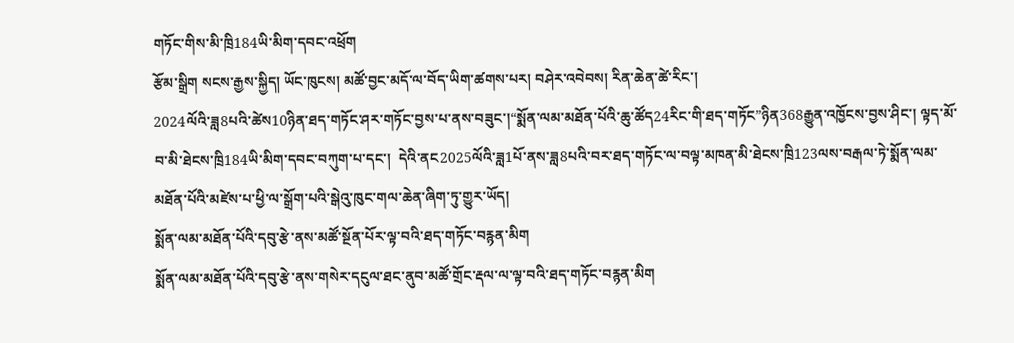གཏོང་གིས་མི་ཁྲི184ཡི་མིག་དབང་འཕྲོག
རྩོམ་སྒྲིག སངས་རྒྱས་སྐྱིད། ཡོང་ཁུངས། མཚོ་བྱང་མདོ་ལ་བོད་ཡིག་ཚགས་པར། བཤེར་འབེབས། རིན་ཆེན་ཚེ་རིང་།
2024ལོའི་ཟླ8པའི་ཚེས10ཉིན་ཐད་གཏོང་ཤར་གཏོང་བྱས་པ་ནས་བཟུང་།“སྨོན་ལམ་མཐོན་པོའི་ཆུ་ཚོད24རིང་གི་ཐད་གཏོང”ཉིན368རྒྱུན་འཁྱོངས་བྱས་ཤིང་། ལྟད་མོ་བ་མི་ཐེངས་ཁྲི184ཡི་མིག་དབང་བཀུག་པ་དང་།  དེའི་ནང2025ལོའི་ཟླ1པོ་ནས་ཟླ8པའི་བར་ཐད་གཏོང་ལ་བལྟ་མཁན་མི་ཐེངས་ཁྲི123ལས་བརྒལ་ཏེ་སྨོན་ལམ་མཐོན་པོའི་མཛེས་པ་ཕྱི་ལ་སྒྲོག་པའི་སྒེའུ་ཁུང་གལ་ཆེན་ཞིག་ཏུ་གྱུར་ཡོད།
སྨོན་ལམ་མཐོན་པོའི་དབུ་རྩེ་ནས་མཚོ་སྔོན་པོར་ལྟ་བའི་ཐད་གཏོང་བརྙན་མིག
སྨོན་ལམ་མཐོན་པོའི་དབུ་རྩེ་ནས་གསེར་དངུལ་ཐང་ནུབ་མཚོ་གྲོང་རྡལ་ལ་ལྟ་བའི་ཐད་གཏོང་བརྙན་མིག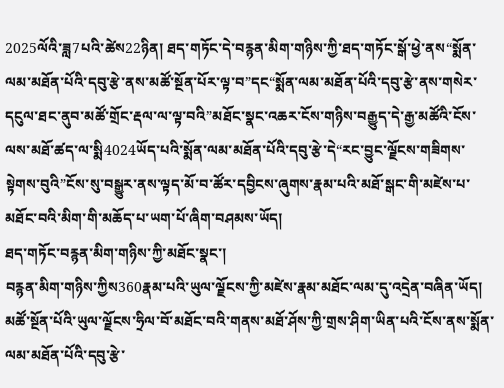2025ལོའི་ཟླ7པའི་ཚེས22ཉིན། ཐད་གཏོང་དེ་བརྙན་མིག་གཉིས་ཀྱི་ཐད་གཏོང་སྒོ་ཕྱེ་ནས“སྨོན་ལམ་མཐོན་པོའི་དབུ་རྩེ་ནས་མཚོ་སྔོན་པོར་ལྟ་བ”དང“སྨོན་ལམ་མཐོན་པོའི་དབུ་རྩེ་ནས་གསེར་དངུལ་ཐང་ནུབ་མཚོ་གྲོང་རྡལ་ལ་ལྟ་བའི”མཐོང་སྣང་འཆར་ངོས་གཉིས་བརྒྱུད་དེ་རྒྱ་མཚོའི་ངོས་ལས་མཐོ་ཚད་ལ་སྨི4024ཡོད་པའི་སྨོན་ལམ་མཐོན་པོའི་དབུ་རྩེ་དེ“རང་བྱུང་ལྗོངས་གཟིགས་སྟེགས་བུའི”ངོས་སུ་བསྒྱུར་ནས་ལྟད་མོ་བ་ཚོར་དབྱིངས་ཞུགས་རྣམ་པའི་མཐོ་སྒང་གི་མཛེས་པ་མཐོང་བའི་མིག་གི་མཆོད་པ་ཡག་པོ་ཞིག་བཤམས་ཡོད།
ཐད་གཏོང་བརྙན་མིག་གཉིས་ཀྱི་མཐོང་སྣང་།
བརྙན་མིག་གཉིས་ཀྱིས360རྣམ་པའི་ཡུལ་ལྗོངས་ཀྱི་མཛེས་རྣམ་མཐོང་ལམ་དུ་འདྲེན་བཞིན་ཡོད།
མཚོ་སྔོན་པོའི་ཡུལ་ལྗོངས་ཧྲིལ་བོ་མཐོང་བའི་གནས་མཐོ་ཤོས་ཀྱི་གྲས་ཤིག་ཡིན་པའི་ངོས་ནས་སྨོན་ལམ་མཐོན་པོའི་དབུ་རྩེ་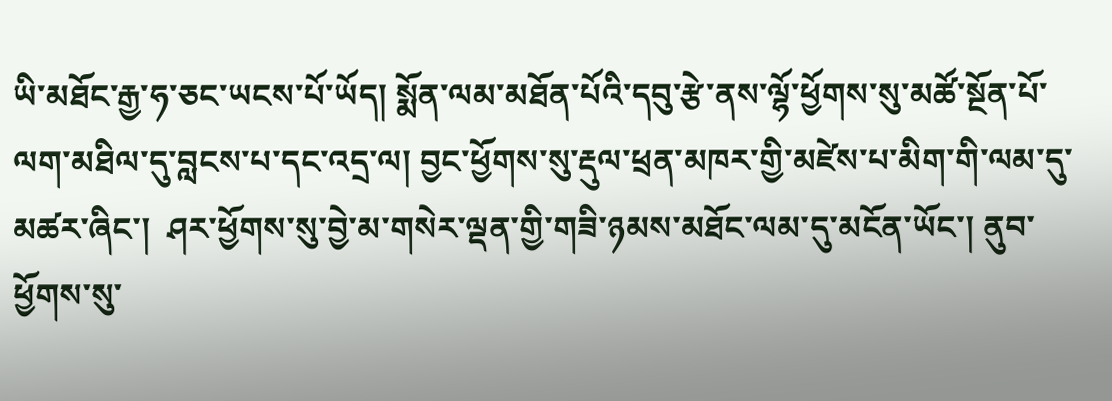ཡི་མཐོང་རྒྱ་ཧ་ཅང་ཡངས་པོ་ཡོད། སྨོན་ལམ་མཐོན་པོའི་དབུ་རྩེ་ནས་ལྷོ་ཕྱོགས་སུ་མཚོ་སྔོན་པོ་ལག་མཐིལ་དུ་བླངས་པ་དང་འདྲ་ལ། བྱང་ཕྱོགས་སུ་རྡུལ་ཕྲན་མཁར་གྱི་མཛེས་པ་མིག་གི་ལམ་དུ་མཚར་ཞིང་།  ཤར་ཕྱོགས་སུ་བྱེ་མ་གསེར་ལྡན་གྱི་གཟི་ཉམས་མཐོང་ལམ་དུ་མངོན་ཡོང་། ནུབ་ཕྱོགས་སུ་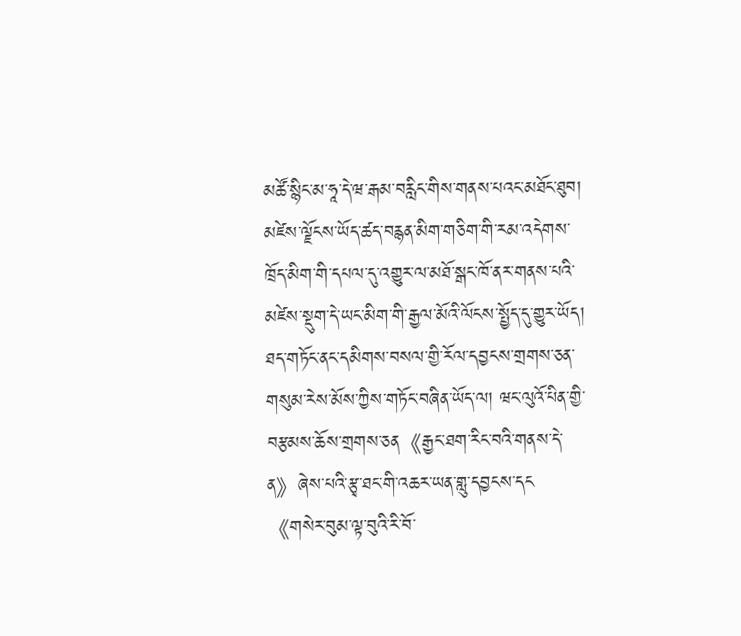མཚོ་སྙིང་མ་ཧཱ་དེ་ཝ་རྒམ་བརླིང་གིས་གནས་པའང་མཐོང་ཐུབ། མཛེས་ལྗོངས་ཡོད་ཚད་བརྙན་མིག་གཅིག་གི་རམ་འདེགས་ཁྲོད་མིག་གི་དཔལ་དུ་འགྱུར་ལ་མཐོ་སྒང་ཁོ་ནར་གནས་པའི་མཛེས་སྡུག་དེ་ཡང་མིག་གི་རྒྱལ་མོའི་ལོངས་སྤྱོད་དུ་གྱུར་ཡོད།
ཐད་གཏོང་ནང་དམིགས་བསལ་གྱི་རོལ་དབྱངས་གྲགས་ཅན་གསུམ་རེས་མོས་ཀྱིས་གཏོང་བཞིན་ཡོད་ལ། ཝང་ལུའོ་པིན་གྱི་བརྩམས་ཆོས་གྲགས་ཅན《རྒྱང་ཐག་རིང་བའི་གནས་དེ་ན》ཞེས་པའི་རྩྭ་ཐང་གི་འཆར་ཡན་གླུ་དབྱངས་དང《གསེར་བུམ་ལྟ་བུའི་རི་བོ་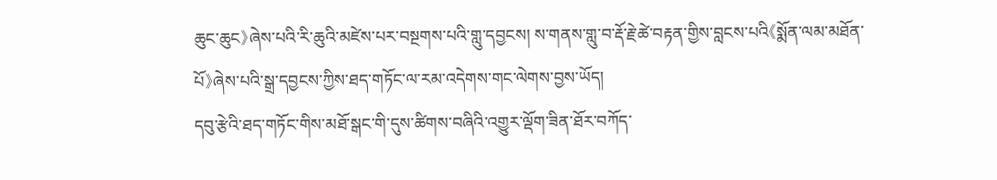ཆུང་ཆུང》ཞེས་པའི་རི་ཆུའི་མཛེས་པར་བསྔགས་པའི་གླུ་དབྱངས། ས་གནས་གླུ་བ་རྡོ་རྗེ་ཚེ་བརྟན་གྱིས་བླངས་པའི《སྨོན་ལམ་མཐོན་པོ》ཞེས་པའི་སྒྲ་དབྱངས་ཀྱིས་ཐད་གཏོང་ལ་རམ་འདེགས་གང་ལེགས་བྱས་ཡོད།
དབུ་རྩེའི་ཐད་གཏོང་གིས་མཐོ་སྒང་གི་དུས་ཚིགས་བཞིའི་འགྱུར་ལྡོག་ཟིན་ཐོར་བཀོད་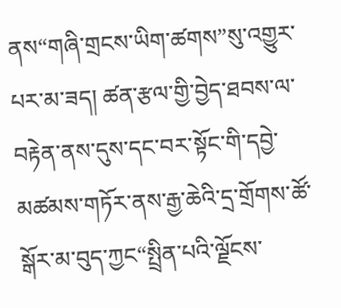ནས“གཞི་གྲངས་ཡིག་ཚགས”སུ་འགྱུར་པར་མ་ཟད། ཚན་རྩལ་གྱི་བྱེད་ཐབས་ལ་བརྟེན་ནས་དུས་དང་བར་སྟོང་གི་དབྱེ་མཚམས་གཏོར་ནས་རྒྱ་ཆེའི་དྲ་གྲོགས་ཚོ་སྒོར་མ་བུད་ཀྱང“སྤྲིན་པའི་ལྗོངས་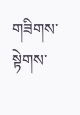གཟིགས་སྟེགས་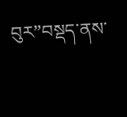བུར”བསྡད་ནས་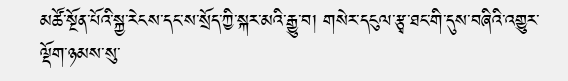མཚོ་སྔོན་པོའི་སྐྱ་རེངས་དང་ས་སྲོད་ཀྱི་སྐར་མའི་རྒྱུ་བ། གསེར་དངུལ་རྩྭ་ཐང་གི་དུས་བཞིའི་འགྱུར་ལྡོག་ཉམས་སུ་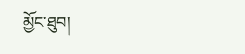མྱོང་ཐུབ།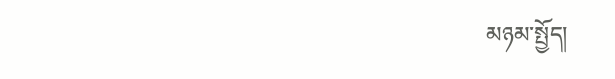མཉམ་སྤྱོད།